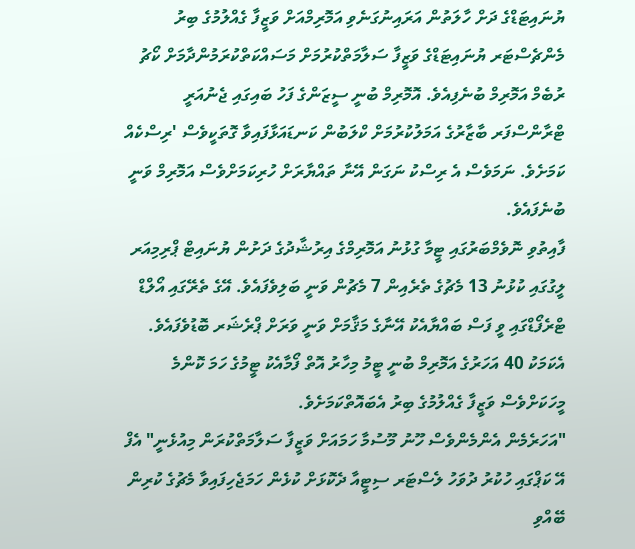ޔުނައިޓަޑްގެ ދަށް ހާލަތުން އަރައިނުގަނެވި އަމޮރިމްއަށް ވަޒީފާ ގެއްލުމުގެ ބިރު
މެންޗެސްޓަރ ޔުނައިޓަޑްގެ ވަޒީފާ ސަލާމަތްކުރުމަށް މަސައްކަތްކުރަމުންދާމަށް ކޯޗު ރުބެމް އަމޮރިމް ބުނެފިއެވެ. އޮމޮރިމް ބުނީ ސީޒަންގެ ފަހު ބައިގައި ޖެނުއަރީ ޓްރާންސްފަރ ބާޒާރުގެ އަމަލުކުރުމަށް ކްލަބުން ކަނޑައަޅާފައިވާ ގޮތަކީވެސް 'ރިސްކެއް ކަމަށެވެ. ނަމަވެސް އެ ރިސްކު ނަގަން އޭނާ ތައްޔާރަށް ހުރިކަމަށްވެސް އަމޮރިމް ވަނީ ބުނެފައެވެ.
ފާއިތުވި ނޮވެމްބަރުގައި ޓީމާ ގުޅުނު އަމޮރިމްގެ އިރުޝާދުގެ ދަށުން ޔުނައިޓް ޕްރިމިއަރ ލީގުގައި ކުޅުނު 13 މެޗުގެ ތެރެއިން 7 މެޗުން ވަނީ ބަލިވެފައެވެ. އޭގެ ތެރޭގައި އޯލްޑް ޓްރެފޯޑްގައި ވީ ފަސް ބައްޔާއެކު އޭނާގެ މަޤާމަށް ވަނީ ވަރަށް ޕްރެޝަރ ބޮޑުވެފައެވެ.
އެކަމަކު 40 އަހަރުގެ އަމޮރިމް ބުނީ ޓީމު މިހާރު އޮތް ފޯމާއެކު ޓީމުގެ ހަމަ ކޮންމެ މީހަކަށްވެސް ވަޒީފާ ގެއްލުމުގެ ބިރު އެބައޮތްކަމަށެވެ.
"އަހަރެމެން އެންމެންވެސް ހޫނު މޫސުމާ ހަމައަށް ވަޒީފާ ސަލާމަތްކުރަން މިއުޅެނީ" އެފް އޭ ކަޕްގައި ހުކުރު ދުވަހު ލެސްޓަރ ސިޓީއާ ދެކޮޅަށް ކުޅެން ހަމަޖެހިފައިވާ މެޗުގެ ކުރިން ބޭއްވި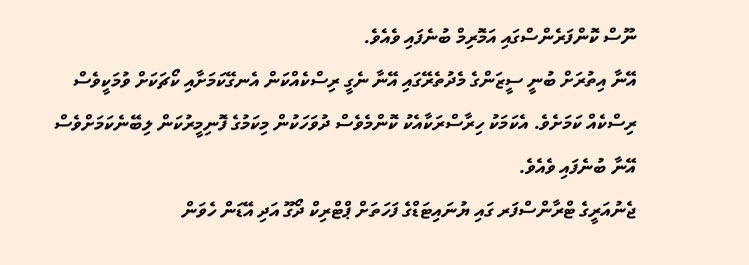ނޫސް ކޮންފަރެންސްގައި އަމޮރިމް ބުނެފައި ވެއެވެ.
އޭނާ އިތުރަށް ބުނީ ސީޒަންގެ މެދުތެރޭގައި އޭނާ ނެގީ ރިސްކެއްކަން އެނގޭކަމަށާއި ކޯޗަކަށް ވުމަކީވެސް ރިސްކެއް ކަމަށެވެ. އެކަމަކު ހިރާސްރަކާއެކު ކޮންމެވެސް ދުވަހަކުން މިކަމުގެ ފޮނިމީރުކަން ލިބޭނެކަމަށްވެސް އޭނާ ބުނެފައި ވެއެވެ.
ޖެނުއަރީގެ ޓްރާންސްފަރ ގައި ޔުނައިޓަޑްގެ ފަހަތަށް ޕްޓްރިކް ދޯގޫ އަދި އޭޑަން ހެވަން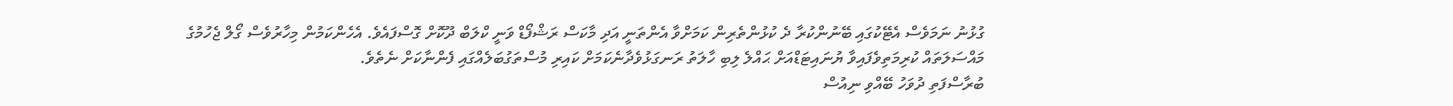ގުޅުނު ނަމަވެސް އެޓޭކުގައި ބޭނުންކުރާ ދެ ކުޅުންތެރިން ކަމަށްވާ އެންތަނީ އަދި މާކަސް ރަޝްފޯޑް ވަނީ ކްލަބް ދޫކޮށް ގޮސްފައެވެ. އެހެންކަމުން މިހާރުވެސް ގޯލް ޖެހުމުގެ މައްސަލަތައް ކުރިމަތިވެފައިވާ ޔުނައިޓަޑްއަށް ޙައްލެ ލިބި ހާލަތު ރަނގަޅުވެދާނެކަމަށް ކައިރި މުސްތަގުބަލެއްގައި ފެންނާކަށް ނެތެވެ.
ބުރާސްފަތި ދުވަހު ބޭއްވި ނިއުސް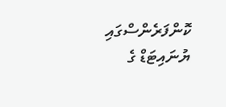ކޮންފަރެންސްގައި ޔުނައިޓަޑް ގެ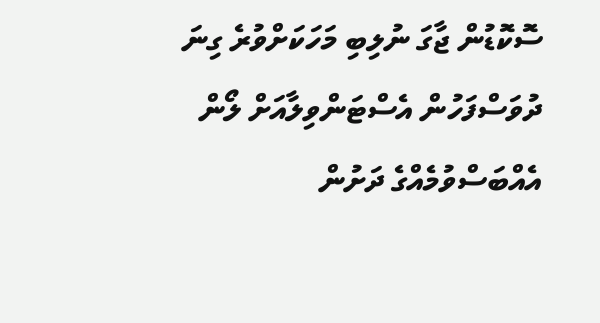ސޮކޮޑުން ޖާގަ ނުލިބި މަހަކަށްވުރެ ގިނަ ދުވަސްފަހުން އެސްޓަންވިލާއަށް ލޯން އެއްބަސްވުމެއްގެ ދަށުން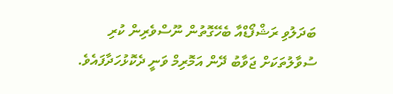ބަދަލުވި ރަޝްފޯޑްއާ ބެހޭގޮތުން ނޫސްވެރިން ކުރި ސުވާލުތަކަށް ޖަވާބު ދޭން އަމޮރިމް ވަނީ ދެކޮޅުހަދާފައެވެ.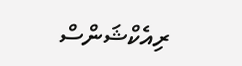ރިއެކްޝަންސް